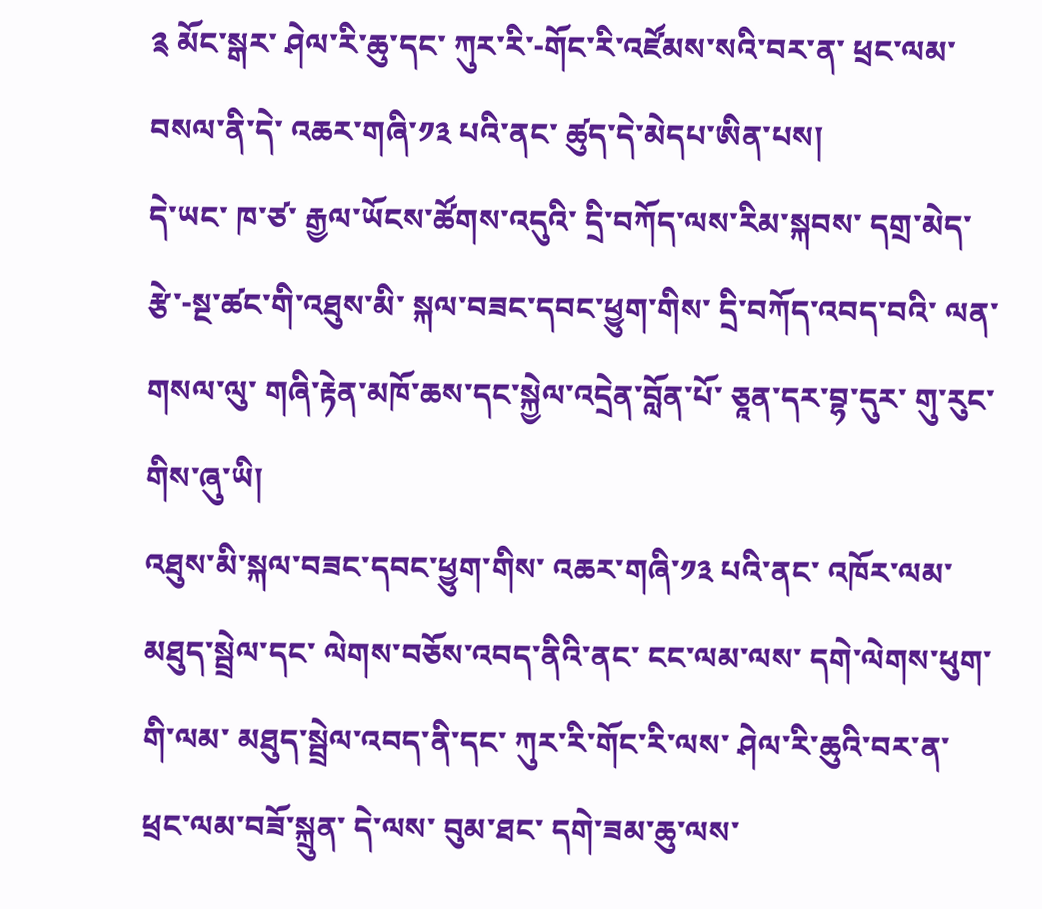༉ མོང་སྒར་ ཤེལ་རི་ཆུ་དང་ ཀུར་རི་-གོང་རི་འཛོམས་སའི་བར་ན་ ཕྲང་ལམ་བསལ་ནི་དེ་ འཆར་གཞི་༡༣ པའི་ནང་ ཚུད་དེ་མེདཔ་ཨིན་པས།
དེ་ཡང་ ཁ་ཙ་ རྒྱལ་ཡོངས་ཚོགས་འདུའི་ དྲི་བཀོད་ལས་རིམ་སྐབས་ དགྲ་མེད་རྩེ་-སྔ་ཚང་གི་འཐུས་མི་ སྐལ་བཟང་དབང་ཕྱུག་གིས་ དྲི་བཀོད་འབད་བའི་ ལན་གསལ་ལུ་ གཞི་རྟེན་མཁོ་ཆས་དང་སྐྱེལ་འདྲེན་བློན་པོ་ ཅཱན་དར་བྷ་དུར་ གུ་རུང་གིས་ཞུ་ཡི།
འཐུས་མི་སྐལ་བཟང་དབང་ཕྱུག་གིས་ འཆར་གཞི་༡༣ པའི་ནང་ འཁོར་ལམ་མཐུད་སྦྲེལ་དང་ ལེགས་བཅོས་འབད་ནིའི་ནང་ ངང་ལམ་ལས་ དགེ་ལེགས་ཕུག་གི་ལམ་ མཐུད་སྦྲེལ་འབད་ནི་དང་ ཀུར་རི་གོང་རི་ལས་ ཤེལ་རི་ཆུའི་བར་ན་ ཕྲང་ལམ་བཟོ་སྐྲུན་ དེ་ལས་ བུམ་ཐང་ དགེ་ཟམ་ཆུ་ལས་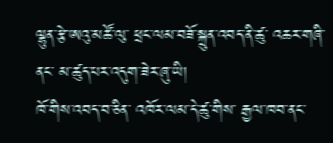ལྷུན་རྩེ་ཨའུ་མཚོ་ལུ་ ཕྲང་ལམ་བཟོ་སྐྲུན་འབད་ནི་ཚུ་ འཆར་གཞི་ནང་ མ་ཚུད་པར་འདུག་ཟེར་ཞུ་ཡི།
ཁོ་གིས་འབད་བ་ཅིན་ འཁོར་ལམ་དེ་ཚུ་གིས་ རྒྱལ་ཁབ་ནང་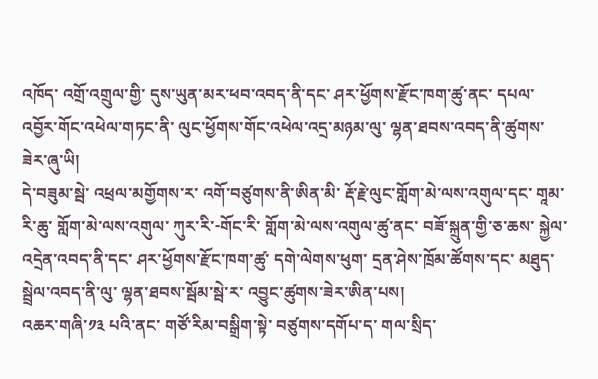འཁོད་ འགྲོ་འགྲུལ་གྱི་ དུས་ཡུན་མར་ཕབ་འབད་ནི་དང་ ཤར་ཕྱོགས་རྫོང་ཁག་ཚུ་ནང་ དཔལ་འབྱོར་གོང་འཕེལ་གཏང་ནི་ ལུང་ཕྱོགས་གོང་འཕེལ་འདྲ་མཉམ་ལུ་ ལྷན་ཐབས་འབད་ནི་ཚུགས་ཟེར་ཞུ་ཡི།
དེ་བཟུམ་སྦེ་ འཕྲལ་མགྱོགས་ར་ འགོ་བཙུགས་ནི་ཨིན་མི་ རྡོ་རྗེ་ལུང་གློག་མེ་ལས་འགུལ་དང་ གཱམ་རི་ཆུ་ གློག་མེ་ལས་འགུལ་ ཀུར་རི་-གོང་རི་ གློག་མེ་ལས་འགུལ་ཚུ་ནང་ བཟོ་སྐྲུན་གྱི་ཅ་ཆས་ སྐྱེལ་འདྲེན་འབད་ནི་དང་ ཤར་ཕྱོགས་རྫོང་ཁག་ཚུ་ དགེ་ལེགས་ཕུག་ དྲན་ཤེས་ཁྲོམ་ཚོགས་དང་ མཐུད་སྦྲེལ་འབད་ནི་ལུ་ ལྷན་ཐབས་སྦོམ་སྦེ་ར་ འབྱུང་ཚུགས་ཟེར་ཨིན་པས།
འཆར་གཞི་༡༣ པའི་ནང་ གཙོ་རིམ་བསྒྲིག་སྟེ་ བཙུགས་དགོཔ་ད་ གལ་སྲིད་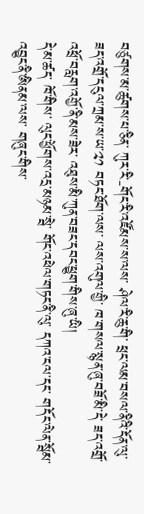བཙུགས་མ་ཚུགས་པ་ཅིན་ ཀུར་རི་-གོང་རི་འཛོམས་ས་ལས་ ཤེལ་རི་ཆུ་གི་ ཕྲང་ལམ་བསལ་ནིའི་དོན་ལུ་ ཟད་འགྲོ་དངུལ་ཀྲམ་ས་ཡ་༢༡ བཏང་ཐོག་ལས་ ལས་འགུལ་གྱི་ ཁ་གསལ་སྙན་ཞུ་བཟོ་མི་དེ་ ཟད་འགྲོ་འཕྲོ་བརླག་འགྱོ་ནི་མས་ཟེར་ འཐུས་མི་ཀུན་བཟང་དབང་ཕྱུག་གིས་ཞུ་ཡི།
དེ་མ་ཚད་ ཁོ་གིས་ ལུང་ཕྱོགས་འདྲ་མཉམ་སྦེ་ གོང་འཕེལ་གཏང་ནི་ལུ་ དཀའ་ངལ་དང་ གདོང་ལེན་སྦོམ་ འབྱུང་ནི་ཨིནམ་ལས་ གཞུང་གིས་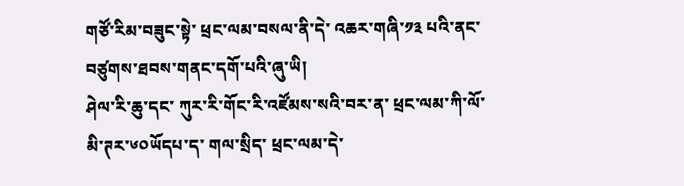གཙོ་རིམ་བཟུང་སྟེ་ ཕྲང་ལམ་བསལ་ནི་དེ་ འཆར་གཞི་༡༣ པའི་ནང་ བཙུགས་ཐབས་གནང་དགོ་པའི་ཞུ་ཡི།
ཤེལ་རི་ཆུ་དང་ ཀུར་རི་གོང་རི་འཛོམས་སའི་བར་ན་ ཕྲང་ལམ་ཀི་ལོ་མི་ཊར་༦༠ཡོདཔ་ད་ གལ་སྲིད་ ཕྲང་ལམ་དེ་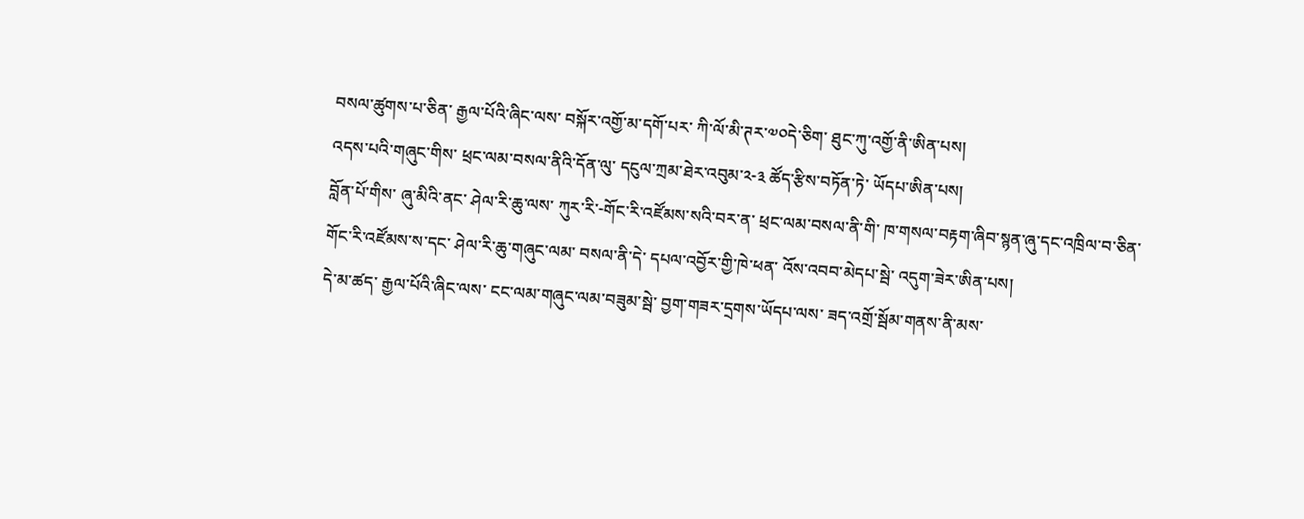བསལ་ཚུགས་པ་ཅིན་ རྒྱལ་པོའི་ཞིང་ལས་ བསྐོར་འགྱོ་མ་དགོ་པར་ ཀི་ལོ་མི་ཊར་༧༠དེ་ཅིག་ ཐུང་ཀུ་འགྱོ་ནི་ཨིན་པས།
འདས་པའི་གཞུང་གིས་ ཕྲང་ལམ་བསལ་ནིའི་དོན་ལུ་ དངུལ་ཀྲམ་ཐེར་འབུམ་༢-༣ ཚོད་རྩིས་བཏོན་ཏེ་ ཡོདཔ་ཨིན་པས།
བློན་པོ་གིས་ ཞུ་མིའི་ནང་ ཤེལ་རི་ཆུ་ལས་ ཀུར་རི་-གོང་རི་འཛོམས་སའི་བར་ན་ ཕྲང་ལམ་བསལ་ནི་གི་ ཁ་གསལ་བརྟག་ཞིབ་སྙན་ཞུ་དང་འཁྲིལ་བ་ཅིན་ གོང་རི་འཛོམས་ས་དང་ ཤེལ་རི་ཆུ་གཞུང་ལམ་ བསལ་ནི་དེ་ དཔལ་འབྱོར་གྱི་ཁེ་ཕན་ འོས་འབབ་མེདཔ་སྦེ་ འདུག་ཟེར་ཨིན་པས།
དེ་མ་ཚད་ རྒྱལ་པོའི་ཞིང་ལས་ ངང་ལམ་གཞུང་ལམ་བཟུམ་སྦེ་ བྱག་གཟར་དྲགས་ཡོདཔ་ལས་ ཟད་འགྲོ་སྦོམ་གནས་ནི་མས་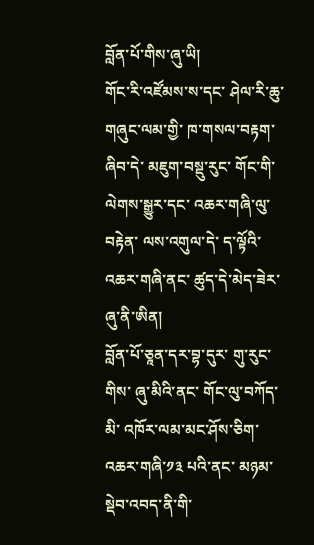བློན་པོ་གིས་ཞུ་ཡི།
གོང་རི་འཛོམས་ས་དང་ ཤེལ་རི་ཆུ་གཞུང་ལམ་གྱི་ ཁ་གསལ་བརྟག་ཞིབ་དེ་ མཇུག་བསྡུ་རུང་ གོང་གི་ལེགས་སྒྱུར་དང་ འཆར་གཞི་ལུ་བརྟེན་ ལས་འགུལ་དེ་ ད་ལྟོའི་འཆར་གཞི་ནང་ ཚུད་དེ་མེད་ཟེར་ཞུ་ནི་ཨིན།
བློན་པོ་ཅཱན་དར་བྷ་དུར་ གུ་རུང་གིས་ ཞུ་མིའི་ནང་ གོང་ལུ་བཀོད་མི་ འཁོར་ལམ་མང་ཤོས་ཅིག་ འཆར་གཞི་༡༣ པའི་ནང་ མཉམ་སྡེབ་འབད་ནི་གི་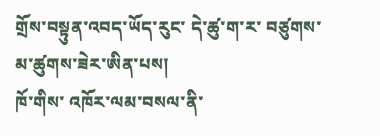གྲོས་བསྟུན་འབད་ཡོད་རུང་ དེ་ཚུ་ག་ར་ བཙུགས་མ་ཚུགས་ཟེར་ཨིན་པས།
ཁོ་གིས་ འཁོར་ལམ་བསལ་ནི་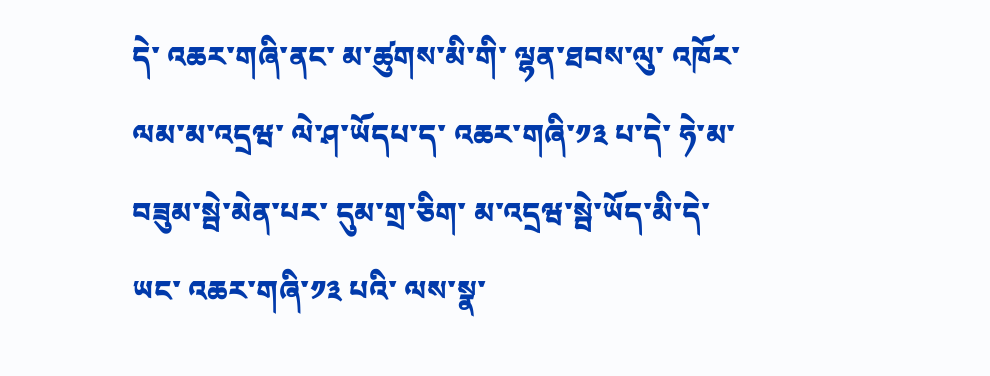དེ་ འཆར་གཞི་ནང་ མ་ཚུགས་མི་གི་ ལྷན་ཐབས་ལུ་ འཁོར་ལམ་མ་འདྲཝ་ ལེ་ཤ་ཡོདཔ་ད་ འཆར་གཞི་༡༣ པ་དེ་ ཧེ་མ་བཟུམ་སྦེ་མེན་པར་ དུམ་གྲ་ཅིག་ མ་འདྲཝ་སྦེ་ཡོད་མི་དེ་ཡང་ འཆར་གཞི་༡༣ པའི་ ལས་སྣ་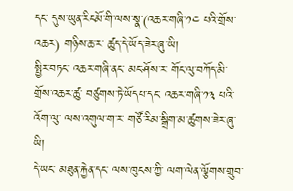དང་ དུས་ཡུན་རིངམོ་གི་ལས་སྣ་(འཆར་གཞི་༡༤ པའི་གྲོས་འཆར) གཉིས་ཆ་ར་ ཚུད་དེ་ཡོད་ཟེར་ཞུ་ཡི།
སྤྱིར་བཏང་ འཆར་གཞི་ནང་ མང་ཤོས་ར་ གོང་ལུ་བཀོད་མི་ གྲོས་འཆར་ཚུ་ བཙུགས་ཏེ་ཡོདཔ་དང་ འཆར་གཞི་༡༣ པའི་འོག་ལུ་ ལས་འགུལ་ག་ར་ གཙོ་རིམ་སྒྲིག་མ་ཚུགས་ཟེར་ཞུ་ཡི།
དེ་ཡང་ མཐུན་རྐྱེན་དང་ ལས་ཁུངས་ཀྱི་ ལག་ལེན་ལྕོགས་གྲུབ་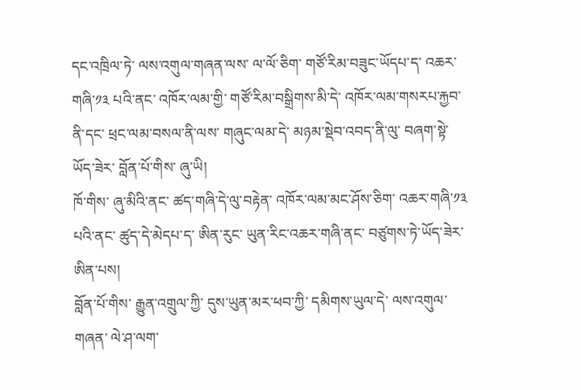དང་འཁྲིལ་ཏེ་ ལས་འགུལ་གཞན་ལས་ ལ་ལོ་ཅིག་ གཙོ་རིམ་བཟུང་ཡོདཔ་ད་ འཆར་གཞི་༡༣ པའི་ནང་ འཁོར་ལམ་གྱི་ གཙོ་རིམ་བསྒྲིགས་མི་དེ་ འཁོར་ལམ་གསརཔ་རྐྱབ་ནི་དང་ ཕྲང་ལམ་བསལ་ནི་ལས་ གཞུང་ལམ་དེ་ མཉམ་སྡེབ་འབད་ནི་ལུ་ བཞག་སྟེ་ཡོད་ཟེར་ བློན་པོ་གིས་ ཞུ་ཡི།
ཁོ་གིས་ ཞུ་མིའི་ནང་ ཚད་གཞི་དེ་ལུ་བརྟེན་ འཁོར་ལམ་མང་ཤོས་ཅིག་ འཆར་གཞི་༡༣ པའི་ནང་ ཚུད་དེ་མེདཔ་ད་ ཨིན་རུང་ ཡུན་རིང་འཆར་གཞི་ནང་ བཙུགས་ཏེ་ཡོད་ཟེར་ཨིན་པས།
བློན་པོ་གིས་ རྒྱུན་འགྲུལ་ཀྱི་ དུས་ཡུན་མར་ཕབ་ཀྱི་ དམིགས་ཡུལ་དེ་ ལས་འགུལ་གཞན་ ལེ་ཤ་ལག་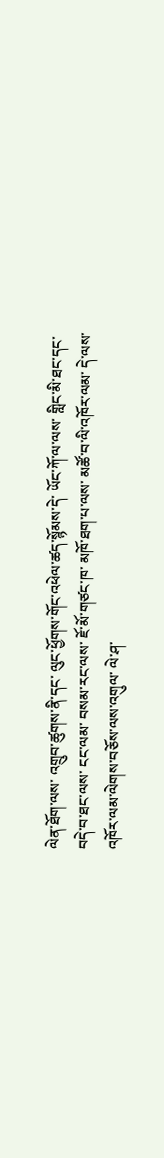ལེན་ཐོག་ལས་ འགྲུབ་ཚུགས་ནི་དང་ ལུང་ཕྱོགས་གོང་འཕེལ་ཚད་སྙོམས་དེ་ ཡོང་ཀོ་ལ་ལས་ གླིང་མི་ཐང་དང་ བདེ་བ་ཐང་ལས་ ངང་ལམ་ བསམ་རང་ལས་ ཇོ་མོ་གཙང་ཁ་ མཁོ་ཐག་པ་ལས་ མཚོ་བ་ལི་འཁོར་ལམ་ དེ་ལས་ འཁོར་ལམ་ལེགས་བཅོས་ལས་འགུལ་ ལེ་ཤ་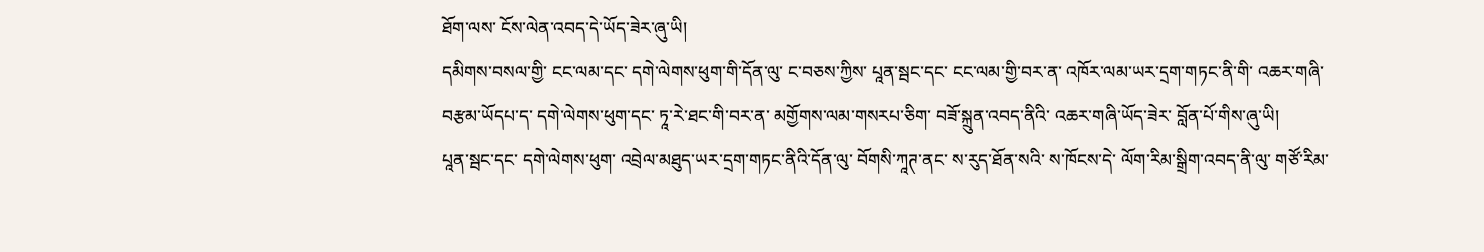ཐོག་ལས་ ངོས་ལེན་འབད་དེ་ཡོད་ཟེར་ཞུ་ཡི།
དམིགས་བསལ་གྱི་ ངང་ལམ་དང་ དགེ་ལེགས་ཕུག་གི་དོན་ལུ་ ང་བཅས་ཀྱིས་ པཱན་སྦང་དང་ ངང་ལམ་གྱི་བར་ན་ འཁོར་ལམ་ཡར་དྲག་གཏང་ནི་གི་ འཆར་གཞི་བརྩམ་ཡོདཔ་ད་ དགེ་ལེགས་ཕུག་དང་ ཏཱ་རེ་ཐང་གི་བར་ན་ མགྱོགས་ལམ་གསརཔ་ཅིག་ བཟོ་སྐྲུན་འབད་ནིའི་ འཆར་གཞི་ཡོད་ཟེར་ བློན་པོ་གིས་ཞུ་ཡི།
པཱན་སྦང་དང་ དགེ་ལེགས་ཕུག་ འབྲེལ་མཐུད་ཡར་དྲག་གཏང་ནིའི་དོན་ལུ་ བོགསི་ཀཱཊ་ནང་ ས་རུད་ཐོན་སའི་ ས་ཁོངས་དེ་ ལོག་རིམ་སྒྲིག་འབད་ནི་ལུ་ གཙོ་རིམ་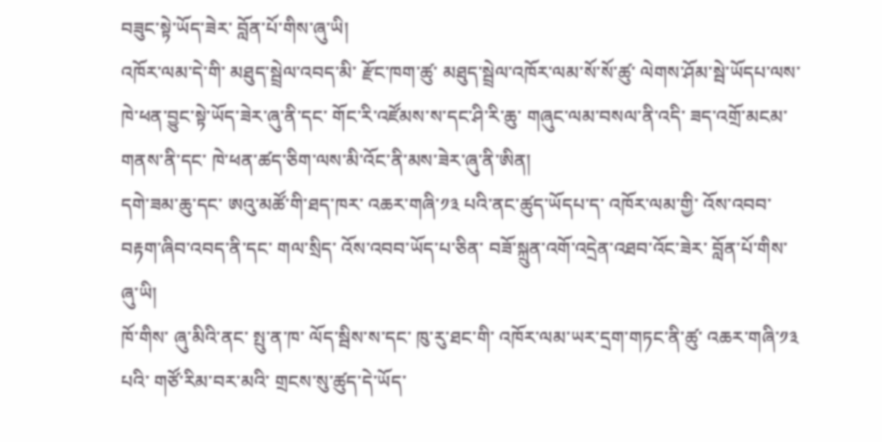བཟུང་སྟེ་ཡོད་ཟེར་ བློན་པོ་གིས་ཞུ་ཡི།
འཁོར་ལམ་དེ་གི་ མཐུད་སྦྲེལ་འབད་མི་ རྫོང་ཁག་ཚུ་ མཐུད་སྦྲེལ་འཁོར་ལམ་སོ་སོ་ཚུ་ ལེགས་ཤོམ་སྦེ་ཡོདཔ་ལས་ ཁེ་ཕན་བྱུང་སྟེ་ཡོད་ཟེར་ཞུ་ནི་དང་ གོང་རི་འཛོམས་ས་དང་ཤི་རི་ཆུ་ གཞུང་ལམ་བསལ་ནི་འདི་ ཟད་འགྲོ་མངམ་གནས་ནི་དང་ ཁེ་ཕན་ཚད་ཅིག་ལས་མི་འོང་ནི་མས་ཟེར་ཞུ་ནི་ཨིན།
དགེ་ཟམ་ཆུ་དང་ ཨའུ་མཚོ་གི་ཐད་ཁར་ འཆར་གཞི་༡༣ པའི་ནང་ཚུད་ཡོདཔ་ད་ འཁོར་ལམ་གྱི་ འོས་འབབ་བརྟག་ཞིབ་འབད་ནི་དང་ གལ་སྲིད་ འོས་འབབ་ཡོད་པ་ཅིན་ བཟོ་སྐྲུན་འགོ་འདྲེན་འཐབ་འོང་ཟེར་ བློན་པོ་གིས་ ཞུ་ཡི།
ཁོ་གིས་ ཞུ་མིའི་ནང་ སྤུ་ན་ཁ་ ལོད་སྦིས་ས་དང་ ཁུ་རུ་ཐང་གི་ འཁོར་ལམ་ཡར་དྲག་གཏང་ནི་ཚུ་ འཆར་གཞི་༡༣ པའི་ གཙོ་རིམ་བར་མའི་ གྲངས་སུ་ཚུད་དེ་ཡོད་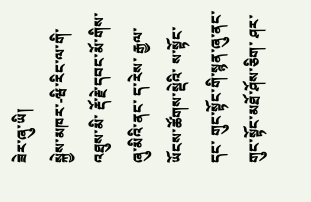ཟེར་ཞུ་ཡི།
སྐྱེས་མཁར་-ཝི་རིང་ལ་གི་འཐུས་མི་ རྡོ་རྗེ་དབང་མོ་གིས་ ཞུ་མིའི་ནང་ ད་རེས་ རྒྱལ་ཡོངས་ཚོགས་སྡེའི་ ས་སྟོང་དང་ གུང་སྟོང་གི་སྙན་ཞུ་ནང་ གུང་སྟོང་མཐོ་ཤོས་ཅིག་ ཤར་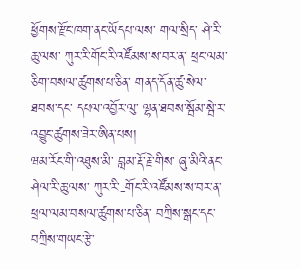ཕྱོགས་རྫོང་ཁག་ནང་ཡོདཔ་ལས་ གལ་སྲིད་ ཤེ་རི་ཆུ་ལས་ ཀུར་རི་གོང་རི་འཛོམས་ས་བར་ན་ ཕྲང་ལམ་ཅིག་བསལ་ཚུགས་པ་ཅིན་ གནད་དོན་ཚུ་སེལ་ཐབས་དང་ དཔལ་འབྱོར་ལུ་ ལྷན་ཐབས་སྦོམ་སྦེ་ར་ འབྱུང་ཚུགས་ཟེར་ཨིན་པས།
ཝམ་རོང་གི་འཐུས་མི་ བླམ་རྡོ་རྗེ་གིས་ ཞུ་མིའི་ནང་ ཤེལ་རི་ཆུ་ལས་ ཀུར་རི་-གོང་རི་འཛོམས་ས་བར་ན་ ཕྲལ་ལམ་བསལ་ཚུགས་པ་ཅིན་ བཀྲིས་སྒང་དང་ བཀྲིས་གཡང་རྩེ་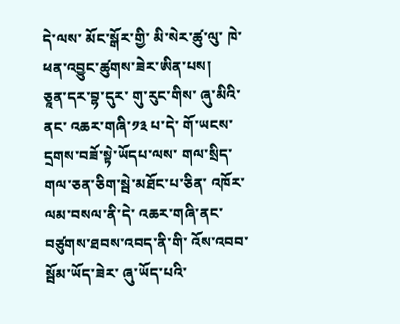དེ་ལས་ མོང་སྒོར་གྱི་ མི་སེར་ཚུ་ལུ་ ཁེ་ཕན་འབྱུང་ཚུགས་ཟེར་ཨིན་པས།
ཅཱན་དར་བྷ་དུར་ གུ་རུང་གིས་ ཞུ་མིའི་ནང་ འཆར་གཞི་༡༣ པ་དེ་ གོ་ཡངས་དྲགས་བཟོ་སྟེ་ཡོདཔ་ལས་ གལ་སྲིད་ གལ་ཅན་ཅིག་སྦེ་མཐོང་པ་ཅིན་ འཁོར་ལམ་བསལ་ནི་དེ་ འཆར་གཞི་ནང་ བཙུགས་ཐབས་འབད་ནི་གི་ འོས་འབབ་སྦོམ་ཡོད་ཟེར་ ཞུ་ཡོད་པའི་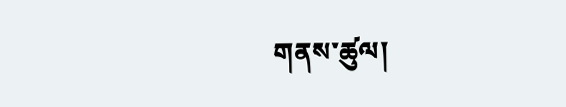གནས་ཚུལ།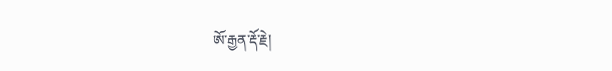ཨོ་རྒྱན་རྡོ་རྗེ།